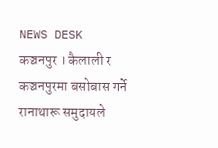NEWS DESK
कञ्चनपुर । कैलाली र कञ्चनपुरमा बसोबास गर्ने रानाथारू समुदायले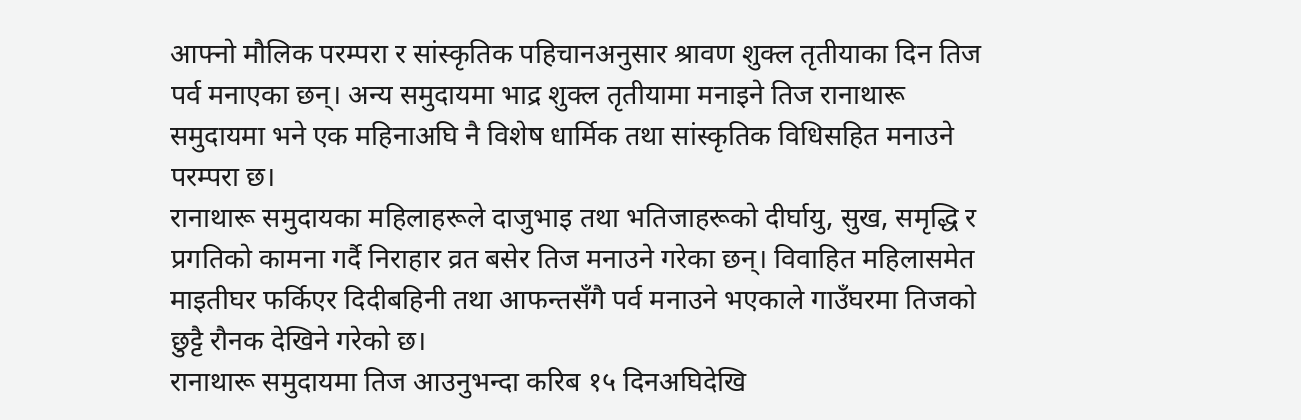आफ्नो मौलिक परम्परा र सांस्कृतिक पहिचानअनुसार श्रावण शुक्ल तृतीयाका दिन तिज पर्व मनाएका छन्। अन्य समुदायमा भाद्र शुक्ल तृतीयामा मनाइने तिज रानाथारू समुदायमा भने एक महिनाअघि नै विशेष धार्मिक तथा सांस्कृतिक विधिसहित मनाउने परम्परा छ।
रानाथारू समुदायका महिलाहरूले दाजुभाइ तथा भतिजाहरूको दीर्घायु, सुख, समृद्धि र प्रगतिको कामना गर्दै निराहार व्रत बसेर तिज मनाउने गरेका छन्। विवाहित महिलासमेत माइतीघर फर्किएर दिदीबहिनी तथा आफन्तसँगै पर्व मनाउने भएकाले गाउँघरमा तिजको छुट्टै रौनक देखिने गरेको छ।
रानाथारू समुदायमा तिज आउनुभन्दा करिब १५ दिनअघिदेखि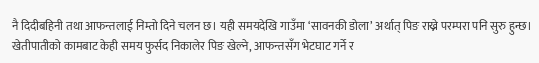नै दिदीबहिनी तथा आफन्तलाई निम्तो दिने चलन छ। यही समयदेखि गाउँमा ‘सावनकी डोला’ अर्थात् पिङ राख्ने परम्परा पनि सुरु हुन्छ। खेतीपातीको कामबाट केही समय फुर्सद निकालेर पिङ खेल्ने, आफन्तसँग भेटघाट गर्ने र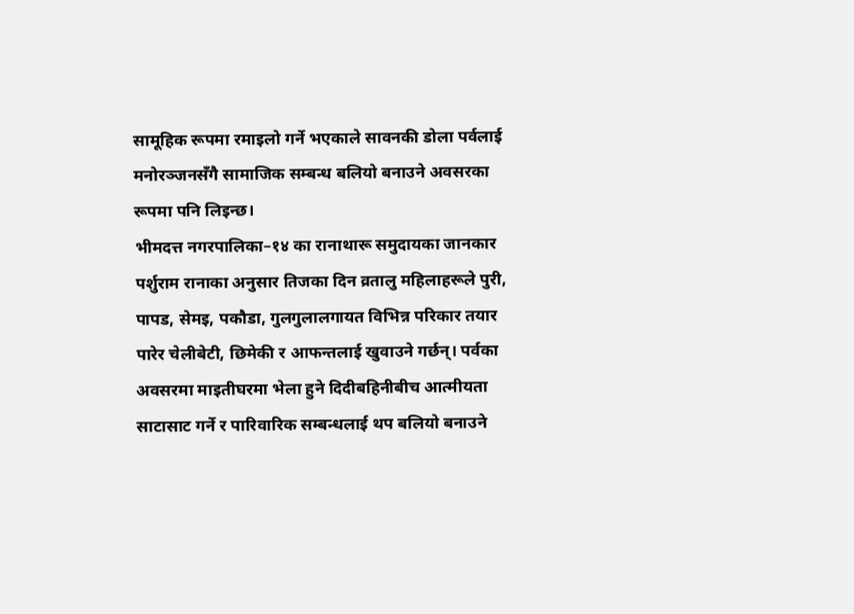सामूहिक रूपमा रमाइलो गर्ने भएकाले सावनकी डोला पर्वलाई मनोरञ्जनसँगै सामाजिक सम्बन्ध बलियो बनाउने अवसरका रूपमा पनि लिइन्छ।
भीमदत्त नगरपालिका–१४ का रानाथारू समुदायका जानकार पर्शुराम रानाका अनुसार तिजका दिन व्रतालु महिलाहरूले पुरी, पापड, सेमइ, पकौडा, गुलगुलालगायत विभिन्न परिकार तयार पारेर चेलीबेटी, छिमेकी र आफन्तलाई खुवाउने गर्छन्। पर्वका अवसरमा माइतीघरमा भेला हुने दिदीबहिनीबीच आत्मीयता साटासाट गर्ने र पारिवारिक सम्बन्धलाई थप बलियो बनाउने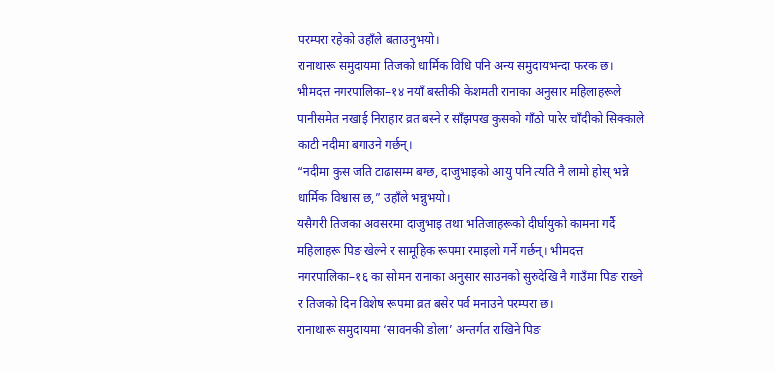परम्परा रहेको उहाँले बताउनुभयो।
रानाथारू समुदायमा तिजको धार्मिक विधि पनि अन्य समुदायभन्दा फरक छ। भीमदत्त नगरपालिका–१४ नयाँ बस्तीकी केशमती रानाका अनुसार महिलाहरूले पानीसमेत नखाई निराहार व्रत बस्ने र साँझपख कुसको गाँठो पारेर चाँदीको सिक्काले काटी नदीमा बगाउने गर्छन्।
“नदीमा कुस जति टाढासम्म बग्छ, दाजुभाइको आयु पनि त्यति नै लामो होस् भन्ने धार्मिक विश्वास छ,” उहाँले भन्नुभयो।
यसैगरी तिजका अवसरमा दाजुभाइ तथा भतिजाहरूको दीर्घायुको कामना गर्दै महिलाहरू पिङ खेल्ने र सामूहिक रूपमा रमाइलो गर्ने गर्छन्। भीमदत्त नगरपालिका–१६ का सोमन रानाका अनुसार साउनको सुरुदेखि नै गाउँमा पिङ राख्ने र तिजको दिन विशेष रूपमा व्रत बसेर पर्व मनाउने परम्परा छ।
रानाथारू समुदायमा ‘सावनकी डोला’ अन्तर्गत राखिने पिङ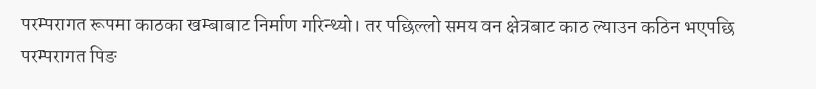परम्परागत रूपमा काठका खम्बाबाट निर्माण गरिन्थ्यो। तर पछिल्लो समय वन क्षेत्रबाट काठ ल्याउन कठिन भएपछि परम्परागत पिङ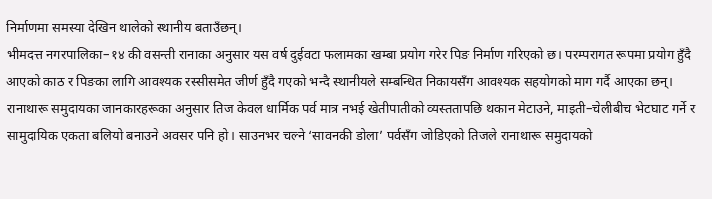निर्माणमा समस्या देखिन थालेको स्थानीय बताउँछन्।
भीमदत्त नगरपालिका–१४ की वसन्ती रानाका अनुसार यस वर्ष दुईवटा फलामका खम्बा प्रयोग गरेर पिङ निर्माण गरिएको छ। परम्परागत रूपमा प्रयोग हुँदै आएको काठ र पिङका लागि आवश्यक रस्सीसमेत जीर्ण हुँदै गएको भन्दै स्थानीयले सम्बन्धित निकायसँग आवश्यक सहयोगको माग गर्दै आएका छन्।
रानाथारू समुदायका जानकारहरूका अनुसार तिज केवल धार्मिक पर्व मात्र नभई खेतीपातीको व्यस्ततापछि थकान मेटाउने, माइती–चेलीबीच भेटघाट गर्ने र सामुदायिक एकता बलियो बनाउने अवसर पनि हो। साउनभर चल्ने ‘सावनकी डोला’ पर्वसँग जोडिएको तिजले रानाथारू समुदायको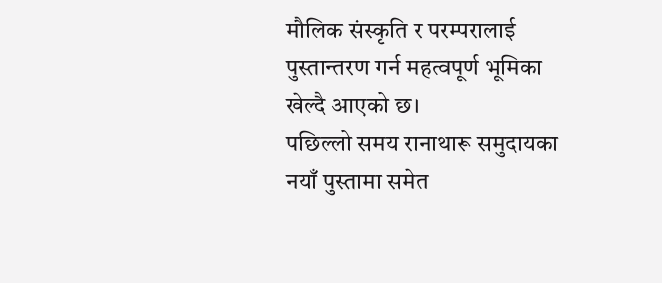मौलिक संस्कृति र परम्परालाई पुस्तान्तरण गर्न महत्वपूर्ण भूमिका खेल्दै आएको छ।
पछिल्लो समय रानाथारू समुदायका नयाँ पुस्तामा समेत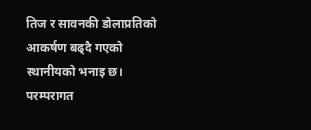तिज र सावनकी डोलाप्रतिको आकर्षण बढ्दै गएको स्थानीयको भनाइ छ। परम्परागत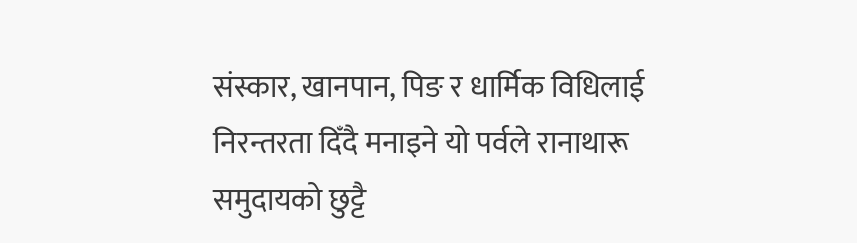संस्कार, खानपान, पिङ र धार्मिक विधिलाई निरन्तरता दिँदै मनाइने यो पर्वले रानाथारू समुदायको छुट्टै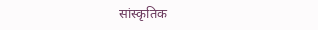सांस्कृतिक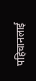पहिचानलाई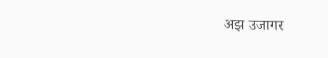अझ उजागर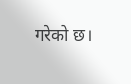गरेको छ।